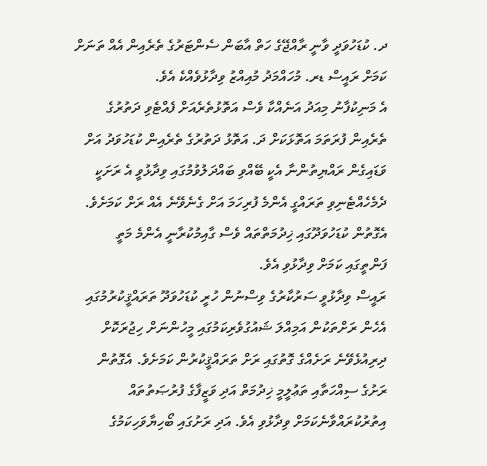ދ. ކުޑަހުވަދީ ވާނީ ރާއްޖޭގެ ހަތް އާބަން ސެންޓަރުގެ ތެރެއިން އެއް ތަނަށް ކަމަށް ރައީސް ޑރ. މުހައްމަދު މުއިއްޒު ވިދާޅުވެއްކެ އެވެ.
އެ މަނިކުފާނު މިއަދު އަނެއްކާ ވެސް އަތޮޅުތެރެއަށް ފެއްޓެވި ދަތުރުގެ ތެރެއިން ފުރަތަމަ އަތޮޅަކަށް ދަ. އަތޮޅު ދަތުރުގެ ތެރެއިން ކުޑަހުވަދު އަށް ވަޑައިގެން ރައްޔިތުންނާ އެކީ ބޭއްވި ބައްދަލުވުމުގައި ވިދާޅުވީ އެ ރަށަކީ ދެމެހެއްޓެނިވި ތަރައްގީ އެންމެ ފުރިހަމަ އަށް ގެނެވޭނެ އެއް ރަށް ކަމަށެވެ. އެގޮތުން ކުޑަހުވަދޫގައި ޚިދުމަތްތައް ވެސް ގާއިމުކުރާނީ އެންމެ މަތީ ފަންތީގައި ކަމަށް ވިދާޅުވި އެވެ.
ރައީސް ވިދާޅުވީ ސަރުކާރުގެ ވިސްނުން ހުރީ ކުޑަހުވަދޫ ތަރައްޤީކުރުމުގައި އެހެން ރަށްތަކުން އަމިއްލަ ޝައުގުވެރިކަމުގައި މީހުންނަށް ހިޖުރަކޮށް ދިރިއުޅެވޭނެ ރަށެއްގެ ގޮތުގައި ރަށް ތަރައްޤީކުރުން ކަމަށެވެ. އެގޮތުން ރަށުގެ ސިއްހަތާއި ތަޢުލީމީ ޚިދުމަތް އަދި ވަޒީފާގެ ފުރުޞަތުތައް އިތުރުކުރައްވާނެކަމަށް ވިދާޅުވި އެވެ. އަދި ރަށުގައި ބޯހިޔާވަހިކަމުގެ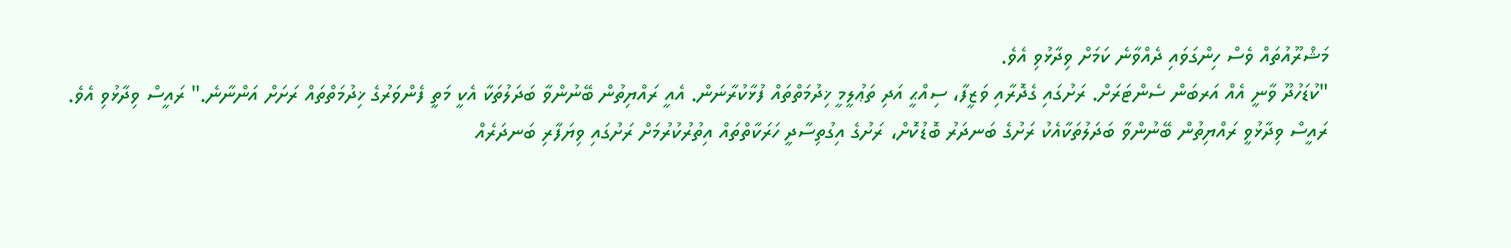މަޝްރޫއުތައް ވެސް ހިންގަވައި ދެއްވާނެ ކަމަށް ވިދާޅުވި އެވެ.
"ކުޑަހުދޫ ވާނީ އެއް އަރބަން ސެންޓަރަށް. ރަށުގައި ގެދޮރާއި ވަޒީފާ، ސިއްޙީ އަދި ތަޢުލީމީ ޚިދުމަތްތައް ފުޅާކުރާނަން. އެއީ ރައްޔިތުން ބޭނުންވާ ބަދަލުތަކާ އެކީ މަތީ ފެންވަރުގެ ޚިދުމަތްތައް ރަށަށް އަންނާނެ." ރައީސް ވިދާޅުވި އެވެ.
ރައީސް ވިދާޅުވީ ރައްޔިތުން ބޭނުންވާ ބަދަލުތަކާއެކު ރަށުގެ ބަނދަރު ބޮޑުކޮށް، ރަށުގެ އިގުތިސާދީ ހަރަކާތްތައް އިތުރުކުރުމަށް ރަށުގައި ވިޔަފާރި ބަނދަރެއް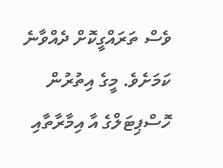ވެސް ތަރައްގީކޮށް ދެއްވާނެ ކަމަށެވެ. މީގެ އިތުރުން ހޮސްޕިޓަލްގެ އާ އިމާރާތާއި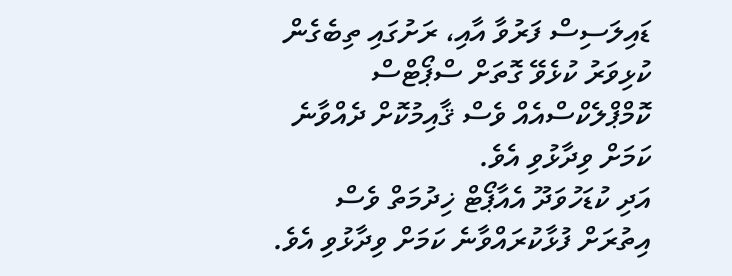ޑައިލަސިސް ފަރުވާ އާއި، ރަށުގައި ތިބެގެން ކުޅިވަރު ކުޅެވޭ ގޮތަށް ސްޕޯޓްސް ކޮމްޕްލެކްސްއެއް ވެސް ޤާއިމުކޮށް ދެއްވާނެ ކަމަށް ވިދާޅުވި އެވެ.
އަދި ކުޑަހުވަދޫ އެއާޕޯޓް ޚިދުމަތް ވެސް އިތުރަށް ފުޅާކުރައްވާނެ ކަމަށް ވިދާޅުވި އެވެ.